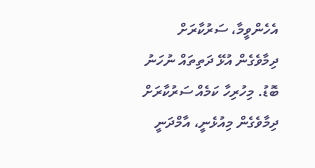އެހެންވީމާ، ސަރުކާރަށް ދިމާވެގެން އުޅޭ ދަތިތައް ނުހަނު ބޮޑު. މިހުރިހާ ކަމެއް ސަރުކާރަށް ދިމާވެގެން މިއުޅެނީ، އާމްދަނީ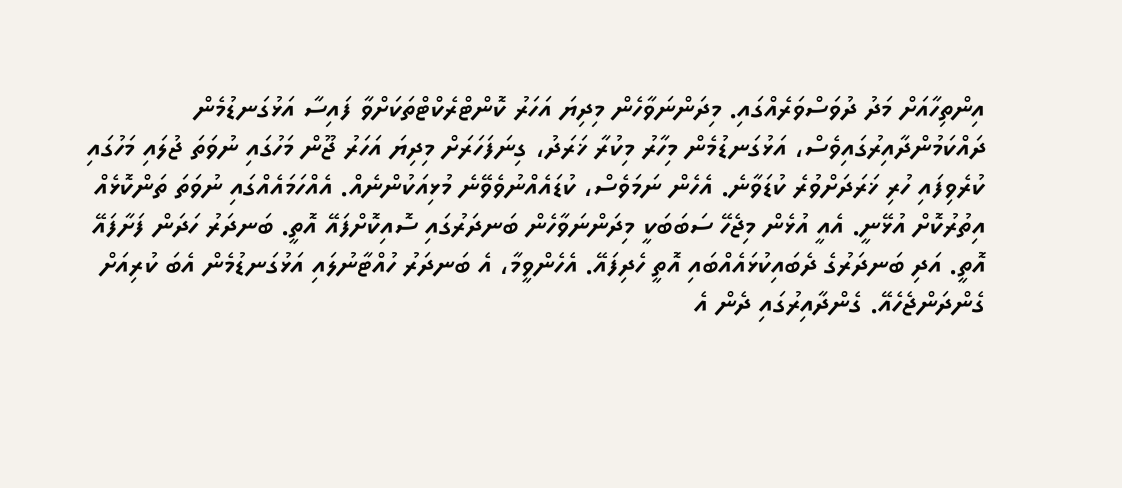އިންތިހާއަށް މަދު ދުވަސްވަރެއްގައި. މިދަންނަވާހެން މިދިޔަ އަހަރު ކޮންޓްރެކްޓްތަކަށްވާ ފައިސާ އަޅުގަނޑުމެން ދައްކަމުންދާއިރުގައިވެސް، އަޅުގަނޑުމެން މިހާރު މިކުރާ ޚަރަދު، ގިނަފަހަރަށް މިދިޔަ އަހަރު ޖޫން މަހުގައި ނުވަތަ ޖުލައި މަހުގައި ކުރެވިފައި ހުރި ޚަރަދަށްވުރެ ކުޑަވާނެ. އެހެން ނަމަވެސް، ކުޑައެއްނުވެވޭނެ މުޅިއަކުންނެއް. އެއްހަމައެއްގައި ނުވަތަ ތަންކޮޅެއް އިތުރުކޮށް އުޅޭނީ. އެއީ އުޅެން މިޖެހޭ ސަބަބަކީ މިދަންނަވާހެން ބަނދަރުގައި ސޮއިކޮށްފައޭ އޮތީ. ބަނދަރު ހަދަން ފަށާފައޭ އޮތީ. އަދި ބަނދަރުގެ ދެބައިކުޅައެއްބައި އޮތީ ހެދިފައޭ. އެހެންވީމާ، އެ ބަނދަރު ހުއްޓާނުލައި އަޅުގަނޑުމެން އެބަ ކުރިއަށް ގެންދަންޖެހެއޭ. ގެންދާއިރުގައި ދެން އެ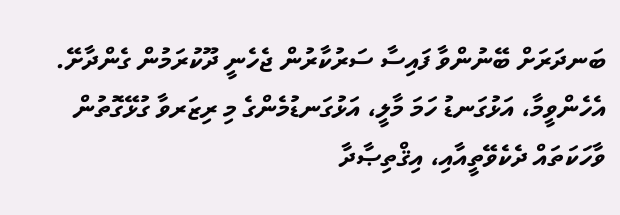ބަނދަރަށް ބޭނުންވާ ފައިސާ ސަރުކާރުން ޖެހެނީ ދޫކުރަމުން ގެންދާށޭ. އެހެންވީމާ، އަޅުގަނޑު ހަމަ މާލީ، އަޅުގަނޑުމެންގެ މި ރިޒަރވާ ގުޅޭގޮތުން ވާހަކަތައް ދެކެވޭތީއާއި، އިޤްތިޞާދާ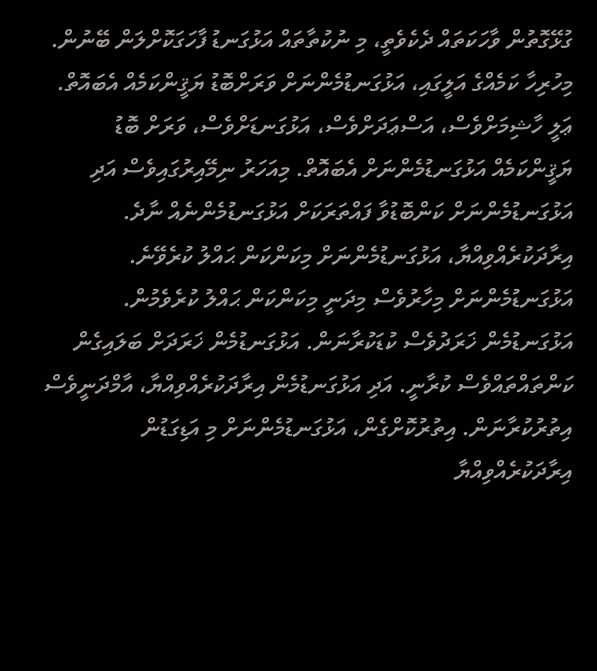ގުޅޭގޮތުން ވާހަކަތައް ދެކެވެތީ، މި ނުކުތާތައް އަޅުގަނޑު ފާހަގަކޮށްލަން ބޭނުން. މިހުރިހާ ކަމެއްގެ އަލީގައި، އަޅުގަނޑުމެންނަށް ވަރަށްބޮޑު ޔަޤީންކަމެއް އެބައޮތް. ޢަލީ ހާޝިމަށްވެސް، އަސްޢަދަށްވެސް، އަޅުގަނޑަށްވެސް، ވަރަށް ބޮޑު ޔަޤީންކަމެއް އަޅުގަނޑުމެންނަށް އެބައޮތް. މިއަހަރު ނިމޭއިރުގައިވެސް އަދި އަޅުގަނޑުމެންނަށް ކަންބޮޑުވާ ފައްތަރަކަށް އަޅުގަނޑުމެންނެއް ނާދެ. އިރާދަކުރެއްވިއްޔާ، އަޅުގަނޑުމެންނަށް މިކަންކަން ޙައްލު ކުރެވޭނެ. އަޅުގަނޑުމެންނަށް މިހާރުވެސް މިދަނީ މިކަންކަން ޙައްލު ކުރެވެމުން. އަޅުގަނޑުމެން ޚަރަދުވެސް ކުޑަކުރާނަން. އަޅުގަނޑުމެން ޚަރަދަށް ބަލައިގެން ކަންތައްތައްވެސް ކުރާނީ. އަދި އަޅުގަނޑުމެން އިރާދަކުރެއްވިއްޔާ، އާމްދަނީވެސް އިތުރުކުރާނަން. އިތުރުކޮށްގެން، އަޅުގަނޑުމެންނަށް މި އަޑިގަޑުން އިރާދަކުރެއްވިއްޔާ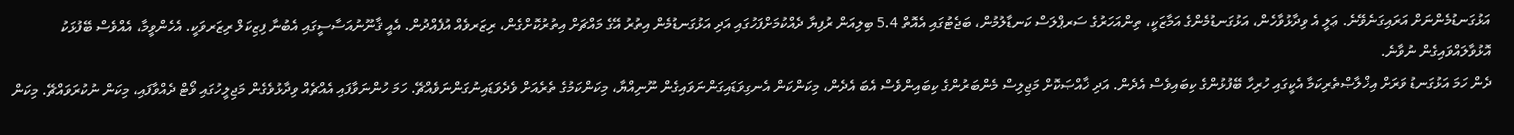އަޅުގަނޑުމެންނަށް އަރައިގަނެވޭނެ. ޢަލީ އެ ވިދާޅުވާހެން، އަޅުގަނޑުމެންގެ އަމާޒަކީ، ތިންއަހަރުގެ ސަރޕްލަސް ކަނޑާލުމުން، ބަޖެޓުގައި އެއޮތް 5.4 ބިލިއަން ރުފިޔާ ދެއްކުމަށްފަހުގައި އަދި އަޅުގަނޑުމެން އިތުރު އޭގެ މައްޗަށް އިތުރުކޮށްގެން، ރިޒަރވެއް އުފެއްދުން. އެއީ ޤާނޫނުއަސާސީގައި އެބުނާ ފިޒިކަލް ރިޒަރވަކީ. އެހެންވީމާ، އެއްވެސް ބޭފުޅަކު އޮޅުވާލައްވައިގެން ނުވާނެ.
ދެން ހަމަ އަޅުގަނޑު ވަރަށް އިޚްލާޞްތެރިކަމާ އެކީގައި ހުރިހާ ބޭފުޅުންގެ ކިބައިވެސް އެދެން. އަދި ޚާއްޞަކޮށް މަޖިލިސް މެންބަރުންގެ ކިބައިންވެސް އެބަ އެދެން، މިކަންކަން އެނގިވަޑައިގަންނަވައިގެން ނޫނިއްޔާ، މިކަންކަމުގެ ތެރެއަށް ވެދެވަޑައިނުގަންނަވެއްޗޭ. ހަމަ ހުންނަވާފައި އެއްޗެއް ވިދާޅުވެގެން މަޖިލީހުގައި ވޯޓް ދެއްވާފައި، މިކަން ނުކުރަވައްޗޭ. މިކަން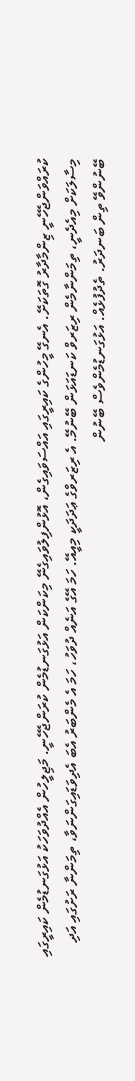ކުރައްވަންޖެހޭނީ ޒިންމާދާރު ގޮތަކަށޭ. އެނގޭ މީހުންގެ ކައިރީގައި އައްސަވައިގެން، އޮޅުންފިލުވައިގެނޭ މިކަންކަން އަޅުގަނޑުމެން ކުރަންޖެހޭނީ. މަޖިލީހުން އެއްދުވަހަކު އަޅުގަނޑުމެން ކައިރީގައި މިސާލަކަށް މިއެދެނީ، ތިމަންނާމެން ރިޒަރވް ކަނޑައަޅަން ބޭނުމޭ. އެ ރިޒަރވްގެ ޢަދަދަކީ މިއީއޭ. ހަމަ އޭގެ އަނެއް ދުވަހު، ހަމަ އެ މެންބަރު އެބަ އެދިވަޑައިގަންނަވާ، ތިމަންނާ ރަށުގައި އަދި ބޭނުންވޭ ތިން ބަނދަރު. ތެދުފުޅެއް. އަޅުގަނޑުމެންވެސް ބޭނުން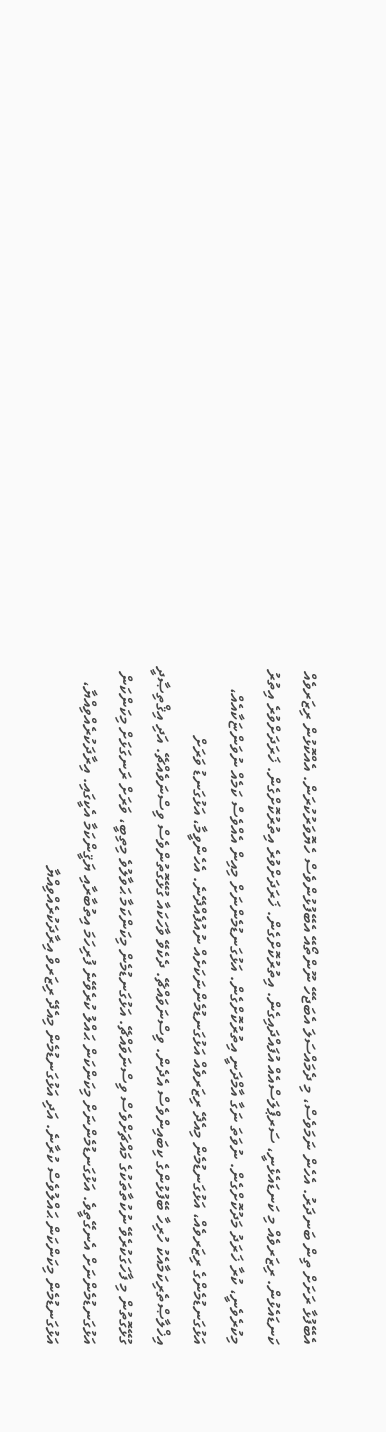އެބޭފުޅާ ރަށަށް ތިން ބަނދަރު. އެހެން ނަމަވެސް، މި ދެމައްސަލަ އެބަޖެހޭ ނޫންތޯއޭ އެބޭފުޅުންވެސް ހެޔޮވަރުކުރަން. އެއްކޮޅުން ރިޒަރވެއް ކަނޑައެޅުން. ރިޒަރވެއް މި ކަނޑައެޅެނީ، ސަރޕްލަސްއެއް އުފައްދައިގެން. އިތުރުކޮށްގެން. ޚަރަދަށްވުރެ އިތުރުކޮށްގެން. ޚަރަދަށްވުރެ އިތުރު މިކުރެވެނީ، ކުރާ ޚަރަދު މަދުކޮށްގެން. ނުވަތަ ނަގާ އާމްދަނީ އިތުރުކޮށްގެން. އަޅުގަނޑުމެންނަށް މިއިން އެއްވެސް ކަމެއް ނުވަންޏަކާއެއް، އަޅުގަނޑުމެންގެ ރިޒަރވެއް، އަޅުގަނޑުމެން މިއެދޭ ރިޒަރވެއް އަޅުގަނޑުމެންނަކަށެއް ނުއުފެއްދޭނެ. އެހެންވީމާ، އަޅުގަނޑު ވަރަށް އިޚްލާޞްތެރިކަމާއެކު ހުރިހާ ބޭފުޅުންގެ ކިބައިންވެސް އެދެން. ވިސްނަވައްޗޭ. ދެކެވޭ ވާހަކައާ ގުޅޭގޮތުންވެސް ވިސްނަވެއްޗޭ. އަދި އިޤްތިޞާދީ ގުޅޭގޮތުން މި ފާހަގަކުރެވޭ ނުކުތާތަކުގެ މައްޗަށްވެސް ވިސްނަވައްޗޭ. އަޅުގަނޑުމެން މިކަންކަމާ ޙަވާލުވެ މިތިބީ، ވަރަށް ރަނގަޅަށް މިކަންކަން އަޅުގަނޑުމެންނަށް އެނގޭތީވެ. އަޅުގަނޑުމެންނަށް މިކަންކަން ޙައްލު ކުރެވޭނެ ފުރިހަމަ އިތުބާރާއި ޔަޤީންކަމާ އެކީގައި. އިރާދަކުރެއްވިއްޔާ، އަޅުގަނޑުމެން މިކަންކަން ޙައްލުވެސް ކުރާނެ. އަދި އަޅުގަނޑުމެން މިއެދޭ ރިޒަރވް އިރާދަކުރެއްވިއްޔާ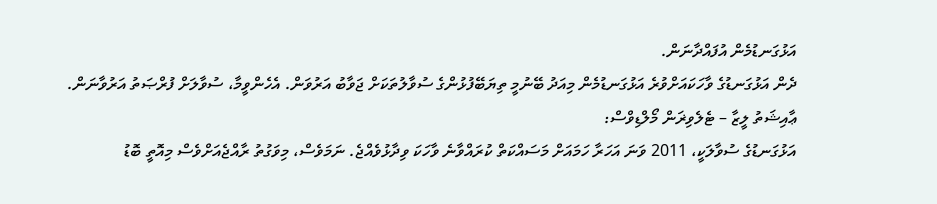އަޅުގަނޑުމެން އުފައްދާނަން.
ދެން އަޅުގަނޑުގެ ވާހަކައަށްވުރެ އަޅުގަނޑުމެން މިއަދު ބޭނުމީ ތިޔަބޭފުޅުންގެ ސުވާލުތަކަށް ޖަވާބު އަރުވަން. އެހެންވީމާ، ސުވާލަށް ފުރްޞަތު އަރުވާނަން.
ޢާއިޝަތު ލީޒާ – ޓެލެވިޜަން މޯލްޑިވްސް:
އަޅުގަނޑުގެ ސުވާލަކީ، 2011 ވަނަ އަހަރާ ހަމައަށް މަސައްކަތް ކުރައްވާނެ ވާހަކަ ވިދާޅުވެއްޖެ. ނަމަވެސް، މިވަގުތު ރާއްޖެއަށްވެސް މިއޮތީ ބޮޑު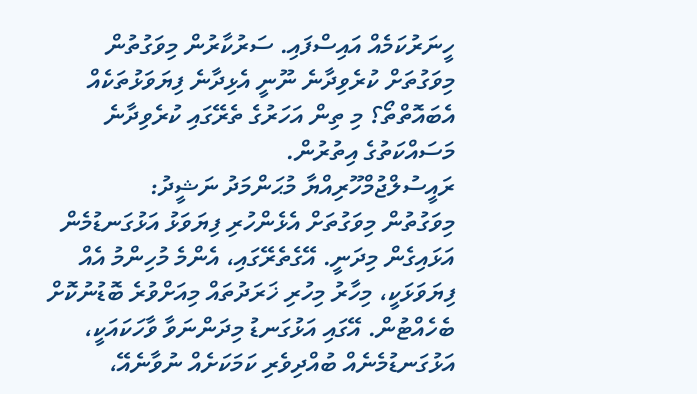ހީނަރުކަމެއް އައިސްފައި. ސަރުކާރުން މިވަގުތުން މިވަގުތަށް ކުރެވިދާނެ ނޫނީ އެޅިދާނެ ފިޔަވަޅުތަކެއް އެބައޮތްތޯ؟ މި ތިން އަހަރުގެ ތެރޭގައި ކުރެވިދާނެ މަސައްކަތުގެ އިތުރުން.
ރައީސުލްޖުމްހޫރިއްޔާ މުޙަންމަދު ނަޝީދު:
މިވަގުތުން މިވަގުތަށް އެޅެންހުރި ފިޔަވަޅު އަޅުގަނޑުމެން އަޅައިގެން މިދަނީ. އޭގެތެރޭގައި، އެންމެ މުހިންމު އެއް ފިޔަވަޅަކީ، މިހާރު މިހުރި ޚަރަދުތައް މިއަށްވުރެ ބޮޑުނުކޮށް ބެހެއްޓުން. އޭގައި އަޅުގަނޑު މިދަންނަވާ ވާހަކައަކީ، އަޅުގަނޑުމެނެއް ބުއްދިވެރި ކަމަކަށެއް ނުވާނެއޭ،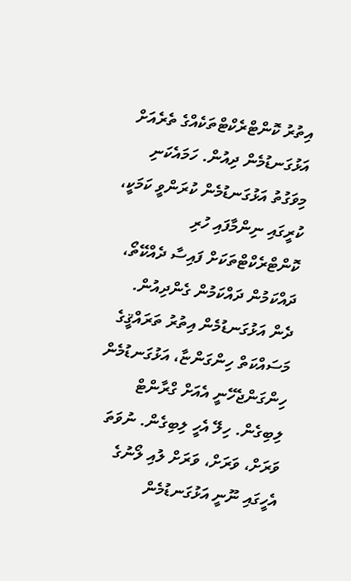އިތުރު ކޮންޓްރެކްޓްތަކެއްގެ ތެރެއަށް އަޅުގަނޑުމެން ދިއުން. ހަމައެކަނި މިވަގުތު އަޅުގަނޑުމެން ކުރަންވީ ކަމަކީ، ކުރީގައި ނިންމާފައި ހުރި ކޮންޓްރެކްޓްތަކަށް ފައިސާ ދެއްކޭތޯ، ދައްކަމުން ދައްކަމުން ގެންދިއުން. ދެން އަޅުގަނޑުމެން އިތުރު ތަރައްޤީގެ މަސައްކަތް ހިންގަންޏާ، އަޅުގަނޑުމެން ހިންގަންޖެހޭނީ އެއަށް ގްރާންޓް ލިބިގެން. ހިލޭ އެހީ ލިބިގެން. ނުވަތަ ވަރަށް، ވަރަށް، ވަރަށް ލުއި ލޯނުގެ އެހީގައި ނޫނީ އަޅުގަނޑުމެން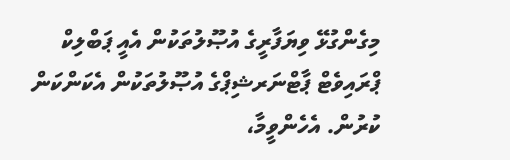މިގެންގުޅޭ ވިޔަފާރީގެ އުޞޫލުތަކުން އެއީ ޕަބްލިކް ޕްރައިވެޓް ޕާޓްނަރޝިޕްގެ އުޞޫލުތަކުން އެކަންކަން ކުރުން. އެހެންވީމާ،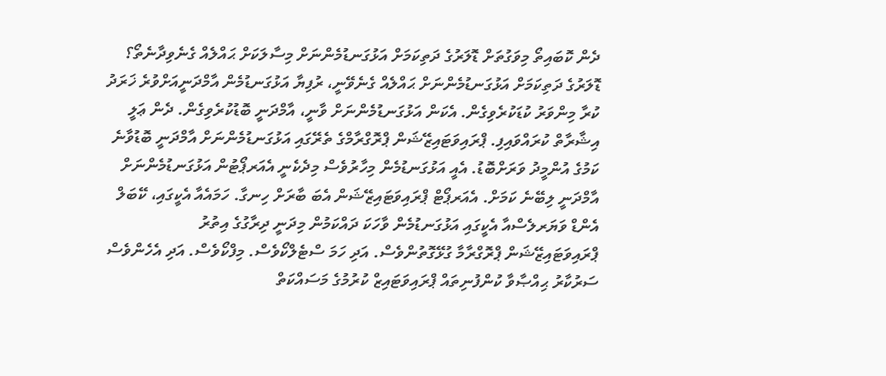ދެން ކޮބައިތޯ މިވަގުތަށް ޑޮލަރުގެ ދަތިކަމަށް އަޅުގަނޑުމެންނަށް މިސާލަކަށް ޙައްލެއް ގެނެވިދާނެތޯ؟ ޑޮލަރުގެ ދަތިކަމަށް އަޅުގަނޑުމެންނަށް ޙައްލެއް ގެނެވޭނީ، ރުފިޔާ އަޅުގަނޑުމެން އާމްދަނީއަށްވުރެ ޚަރަދު ކުރާ މިންވަރު ކުޑަކުރެވިގެން. އެކަން އަޅުގަނޑުމެންނަށް ވާނީ، އާމްދަނީ ބޮޑުކުރެވިގެން. ދެން ޢަލީ އިޝާރާތް ކުރައްވައިފި. ޕްރައިވަޓައިޒޭޝަން ޕްރޮގްރާމްގެ ތެރޭގައި އަޅުގަނޑުމެންނަށް އާމްދަނީ ބޮޑުވާނެ ކަމުގެ އުންމީދު ވަރަށްބޮޑު. އެއީ އަޅުގަނޑުމެން މިހާރުވެސް މިދެކެނީ އެއަރޕޯޓުން އަޅުގަނޑުމެންނަށް އާމްދަނީ ލިބޭނެ ކަމަށް. އެއަރޕޯޓް ޕްރައިވަޓައިޒޭޝަން އެބަ ބާރަށް ހިނގާ. ހަމައެއާ އެކީގައި، ކޭބަލް އެންޑް ވަޔަރލެސްއާ އެކީގައި އަޅުގަނޑުމެން ވާހަކަ ދައްކަމުން މިދަނީ ދިރާގުގެ އިތުރު ޕްރައިވަޓައިޒޭޝަން ޕްރޮގްރާމާ ގުޅޭގޮތުންވެސް. އަދި ހަމަ ސްޓެލްކޯވެސް. މިފްކޯވެސް. އަދި އެހެންވެސް ސަރުކާރު ޙިއްޞާވާ ކުންފުނިތައް ޕްރައިވަޓައިޒް ކުރުމުގެ މަސައްކަތް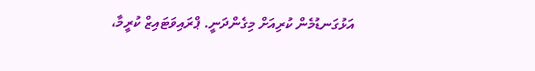އަޅުގަނޑުމެން ކުރިއަށް މިގެންދަނީ. ޕްރައިވަޓައިޒް ކުރީމާ،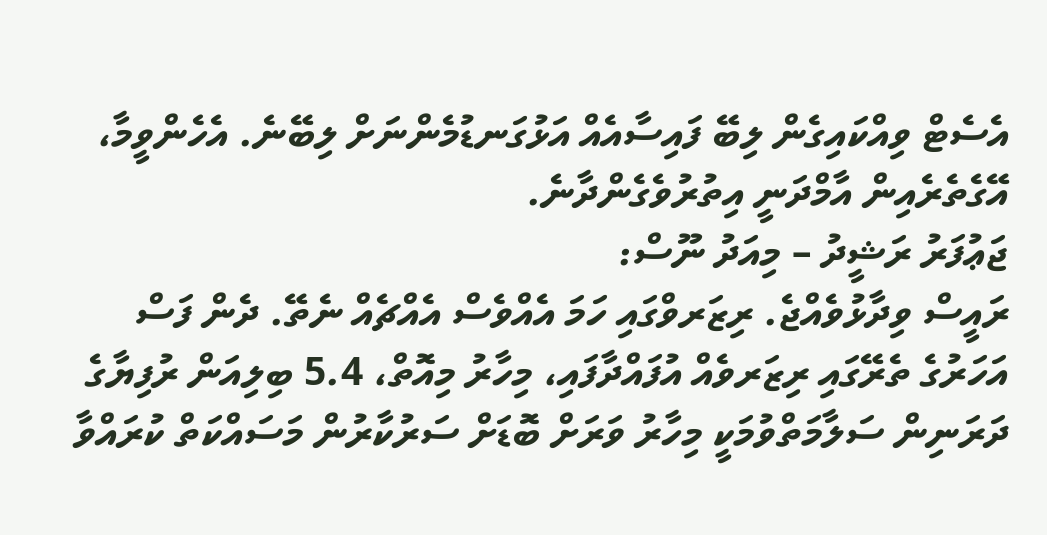އެސެޓް ވިއްކައިގެން ލިބޭ ފައިސާއެއް އަޅުގަނޑުމެންނަށް ލިބޭނެ. އެހެންވީމާ، އޭގެތެރެއިން އާމްދަނީ އިތުރުވެގެންދާނެ.
ޖަޢުފަރު ރަޝީދު – މިއަދު ނޫސް:
ރައީސް ވިދާޅުވެއްޖެ. ރިޒަރވްގައި ހަމަ އެއްވެސް އެއްޗެއް ނެތޭ. ދެން ފަސް އަހަރުގެ ތެރޭގައި ރިޒަރވެއް އުފައްދާފައި، މިހާރު މިއޮތް، 5.4 ބިލިއަން ރުފިޔާގެ ދަރަނިން ސަލާމަތްވުމަކީ މިހާރު ވަރަށް ބޮޑަށް ސަރުކާރުން މަސައްކަތް ކުރައްވާ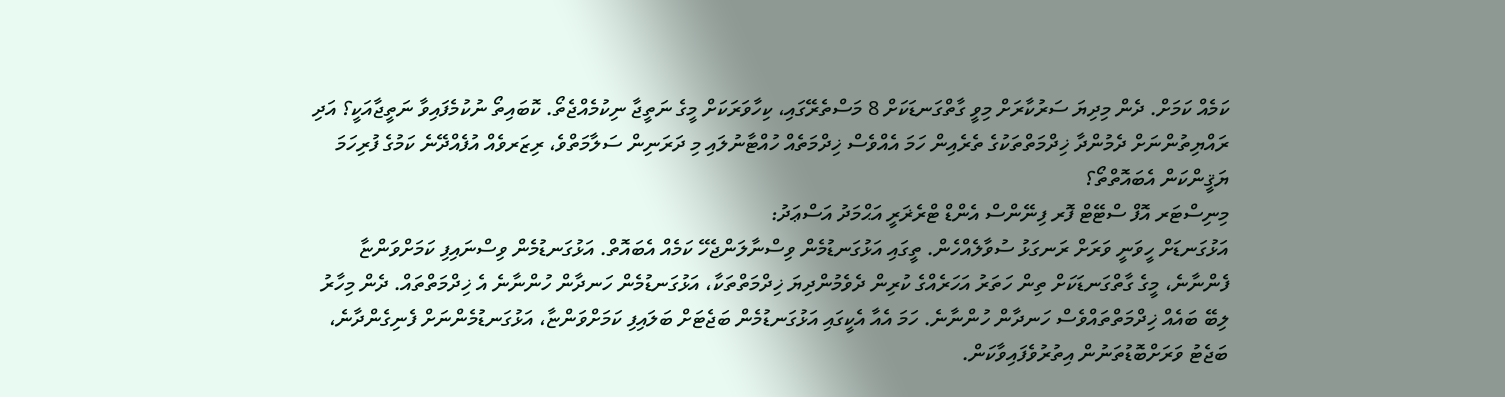ކަމެއް ކަމަށް. ދެން މިދިޔަ ސަރުކާރަށް މިވީ ގާތްގަނޑަކަށް 8 މަސްތެރޭގައި، ކިހާވަރަކަށް މީގެ ނަތީޖާ ނިކުމެއްޖެތޯ. ކޮބައިތޯ ނުކުމެފައިވާ ނަތީޖާއަކީ؟ އަދި ރައްޔިތުންނަށް ދެމުންދާ ޚިދްމަތްތަކުގެ ތެރެއިން ހަމަ އެއްވެސް ޚިދްމަތެއް ހުއްޓާނުލައި މި ދަރަނިން ސަލާމަތްވެ، ރިޒަރވެއް އުފެއްދޭނެ ކަމުގެ ފުރިހަމަ ޔަޤީންކަން އެބައޮތްތޯ؟
މިނިސްޓަރ އޮފް ސްޓޭޓް ފޮރ ފިނޭންސް އެންޑް ޓްރެޜަރީ އަޙްމަދު އަސްޢަދު:
އަޅުގަނޑަށް ހީވަނީ ވަރަށް ރަނގަޅު ސުވާލެއްހެން. ތީގައި އަޅުގަނޑުމެން ވިސްނާލަންޖެހޭ ކަމެއް އެބައޮތް. އަޅުގަނޑުމެން ވިސްނައިފި ކަމަށްވަންޏާ ފެންނާނެ، މީގެ ގާތްގަނޑަކަށް ތިން ހަތަރު އަހަރެއްގެ ކުރިން ދެވެމުންދިޔަ ޚިދްމަތްތަކާ، އަޅުގަނޑުމެން ހަނދާން ހުންނާނެ އެ ޚިދްމަތްތައް. ދެން މިހާރު ލިބޭ ބައެއް ޚިދްމަތްތައްވެސް ހަނދާން ހުންނާނެ. ހަމަ އެއާ އެކީގައި އަޅުގަނޑުމެން ބަޖެޓަށް ބަލައިފި ކަމަށްވަންޏާ، އަޅުގަނޑުމެންނަށް ފެނިގެންދާނެ، ބަޖެޓު ވަރަށްބޮޑުތަނުން އިތުރުވެފައިވާކަން.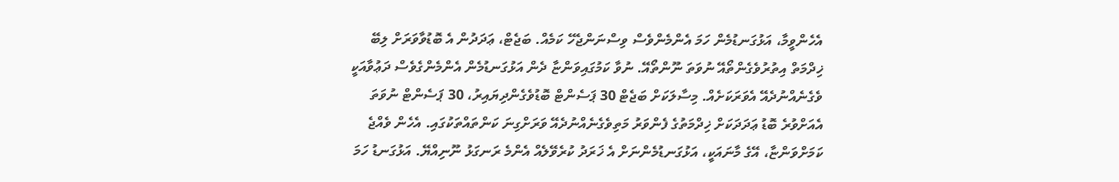އެހެންވީމާ، އަޅުގަނޑުމެން ހަމަ އެންމެންވެސް ވިސްނަންޖެހޭ ކަމެއް. ބަޖެޓް، ޢަދަދުން އެ ބޮޑުވާވަރަށް ލިބޭ ޚިދްމަތް އިތުރުވެގެންތޯއޭ ނުވަތަ ނޫންތޯއޭ. ނުވާ ކަމުގައިވަންޏާ ދެން އަޅުގަނޑުމެން އެންމެންގެވެސް ދަޢުވާއަކީ ވެގެނެއްނުދެއޭ އެވަރަކަށެއް. މިސާލަކަށް ބަޖެޓް 30 ޕަސެންޓް ބޮޑުވެގެންދިޔައިރު، 30 ޕަސެންޓް ނުވަތަ އެއަށްވުރެ ބޮޑު ޢަދަދަކަށް ޚިދްމަތުގެ ފެންވަރު މަތިވެގެނެއްނުދެއޭ ވަރަށްގިނަ ކަންތައްތަކުގައި. އެހެން ވެއްޖެ ކަމަށްވަންޏާ، އޭގެ މާނައަކީ، އަޅުގަނޑުމެންނަށް އެ ޚަރަދު ކުރެވޭލެއް އެންމެ ރަނގަޅު ނޫނިއްޔޭ. އަޅުގަނޑު ހަމަ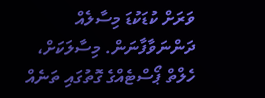ވަރަށް ކުޑަކުޑަ މިސާލެއް ދަންނަވާފާނަން. މިސާލަކަށް، ހެލްތް ޕޯސްޓެއްގެ ގޮތުގައި ތަނެއް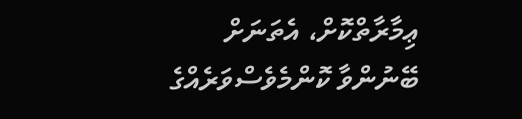ޢިމާރާތްކޮށް، އެތަނަށް ބޭނުންވާ ކޮންމެވެސްވަރެއްގެ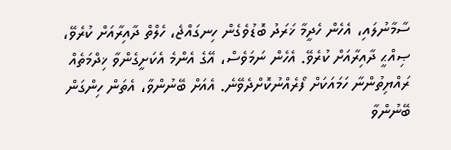ސާމާނުލައި، އެހެން ހެދީމާ ޚަރަދު ބޮޑުވެގެން ހިނގައްޖެ، ހެލްތް ދާއިރާއަށް ކުރެވޭ، ޞިއްޙީ ދާއިރާއަށް ކުރެވޭ. އެހެން ނަމަވެސް، އޭގެ އެންމެ އެކަށީގެންވާ ޚިދްމަތެއް ރައްޔިތުންނާ ހަމައަކަށް ފޯރެއްނުކޮށްދެވޭނެ. އެއަށް ބޭނުންވާ، އެތަން ހިންގަން ބޭނުންވާ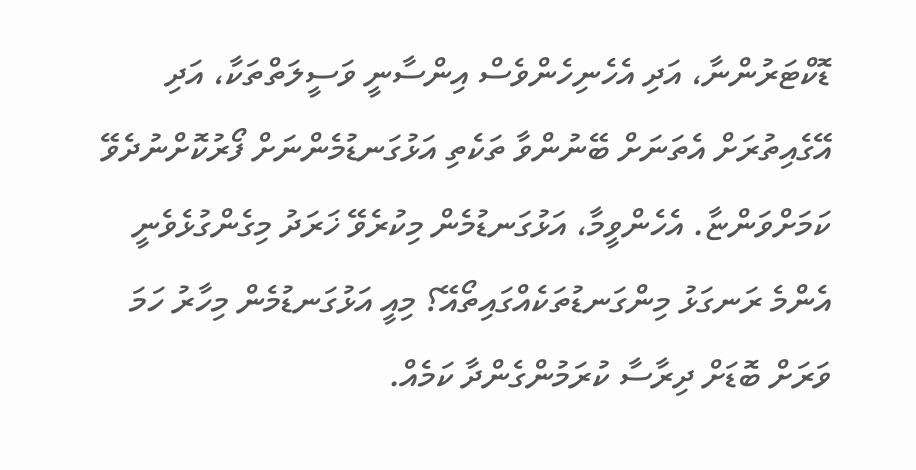ޑޮކްޓަރުންނާ، އަދި އެހެނިހެންވެސް އިންސާނީ ވަސީލަތްތަކާ، އަދި އޭގެއިތުރަށް އެތަނަށް ބޭނުންވާ ތަކެތި އަޅުގަނޑުމެންނަށް ފޯރުކޮށްނުދެވޭ ކަމަށްވަންޏާ. އެހެންވީމާ، އަޅުގަނޑުމެން މިކުރެވޭ ޚަރަދު މިގެންގުޅެވެނީ އެންމެ ރަނގަޅު މިންގަނޑުތަކެއްގައިތޯއޭ؟ މިއީ އަޅުގަނޑުމެން މިހާރު ހަމަ ވަރަށް ބޮޑަށް ދިރާސާ ކުރަމުންގެންދާ ކަމެއް.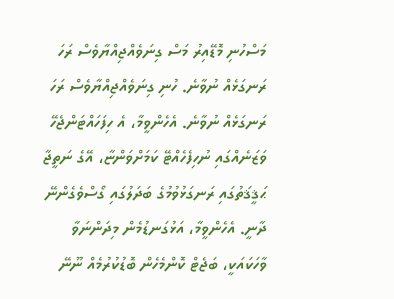މަސްހުނި މޮޑޭއިރު މަސް ގިނަވެއްޖިއްޔާވެސް ރަހަ ރަނގަޅެއް ނުވާނެ. ހުނި ގިނަވެއްޖިއްޔާވެސް ރަހަ ރަނގަޅެއް ނުވާނެ. އެހެންވީމާ، އެ ހިފަހައްޓަންޖެހޭ ވަޒަނެއްގައި ނުހިފެހެއްޓޭ ކަމަށްވަންޏާ، އޭގެ ނަތީޖާ ޙަޤީޤަތުގައި ރަނގަޅުވުމުގެ ބަދަލުގައި ގޯސްވެގެންނޭ ދާނީ. އެހެންވީމާ، އަޅުގަނޑުމެން މިދަންނަވާ ވާހަކައަކީ، ބަޖެޓް ކޮންމެހެން ބޮޑުކުރުމެއް ނޫނޭ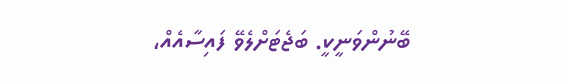ބޭނުންވަނީކީ. ބަޖެޓަށްލެވޭ ފައިސާއެއް،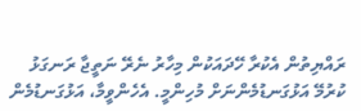ރައްޔިތުން އެކުރާ ހޭދައަކުން މިހާރު ނެރޭ ނަތީޖާ ރަނގަޅު ކުރުމޭ އަޅުގަނޑުމެންނަށް މުހިންމީ. އެހެންވީމާ، އަޅުގަނޑުމެން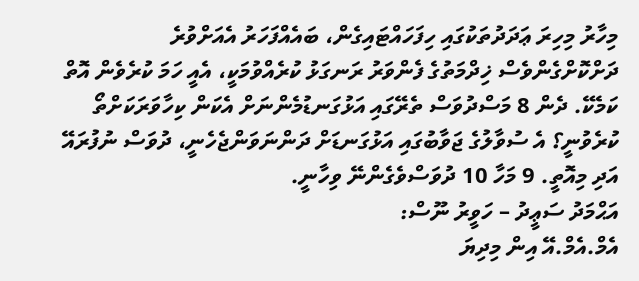މިހާރު މިހިރަ ޢަދަދުތަކުގައި ހިފަހައްޓައިގެން، ބައެއްފަހަރު އެއަށްވުރެ ދަށްކޮށްގެންވެސް ޚިދްމަތުގެ ފެންވަރު ރަނގަޅު ކުރެއްވުމަކީ، އެއީ ހަމަ ކުރެވެން އޮތް ކަމެކޭ. ދެން 8 މަސްދުވަސް ތެރޭގައި އަޅުގަނޑުމެންނަށް އެކަން ކިހާވަރަކަށްތޯ ކުރެވުނީ؟ އެ ސުވާލުގެ ޖަވާބުގައި އަޅުގަނޑަށް ދަންނަވަންޖެހެނީ، ދުވަސް ނުފުރައޭ އަދި މިއޮތީ. 9 މަހާ 10 ދުވަސްވެގެންނޭ ވިހާނީ.
އަޙްމަދު ސަޢީދު – ހަވީރު ނޫސް:
އެމް.އެމް.އޭ އިން މިދިޔަ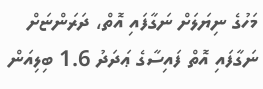މަހުގެ ނިޔަލަށް ނަގާފައި އޮތް، ދަރަންޏަށް ނަގާފައި އޮތް ފައިސާގެ ޢަދަދު 1.6 ބިލިއަން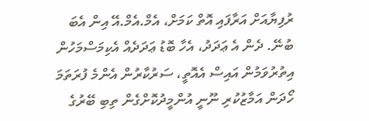ރުފިޔާއަށް އަރާފައި އޮތް ކަމަށް، އެމް.އެމް.އޭ އިން އެބަ ބުނޭ. ދެން އެ ޢަދަދު، އެހާ ބޮޑު ޢަދަދެއް އެކިމަސްމަހުން އިތުރުވަމުން އައިސް އެއޮތީ، ސަރުކާރުން އެންމެ ފުރަތަމަ ހޯދަން އަމާޒުކުރި ނޫނީ އުންމީދުކޮށްގެން ތިބި ބޭރުގެ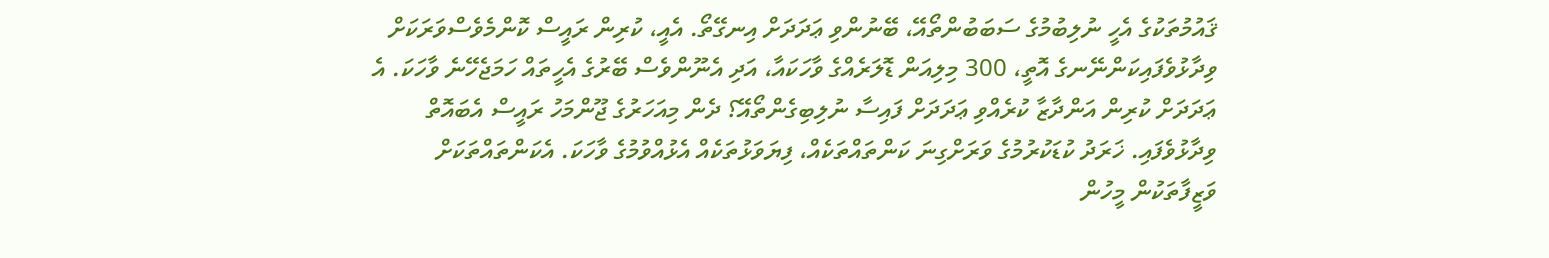ޤައުމުތަކުގެ އެހީ ނުލިބުމުގެ ސަބަބުންތޯއޭ، ބޭނުންވި ޢަދަދަށް އިނގޭތޯ. އެއީ، ކުރިން ރައީސް ކޮންމެވެސްވަރަކަށް ވިދާޅުވެފައިކަންނޭނގެ އޮތީ، 300 މިލިއަން ޑޮލަރެއްގެ ވާހަކައާ، އަދި އެނޫންވެސް ބޭރުގެ އެހީތައް ހަމަޖެހޭނެ ވާހަކަ. އެ ޢަދަދަށް ކުރިން އަންދާޒާ ކުރެއްވި ޢަދަދަށް ފައިސާ ނުލިބިގެންތޯއޭ؟ ދެން މިއަހަރުގެ ޖޫންމަހު ރައީސް އެބައޮތް ވިދާޅުވެފައި. ޚަރަދު ކުޑަކުރުމުގެ ވަރަށްގިނަ ކަންތައްތަކެއް، ފިޔަވަޅުތަކެއް އެޅުއްވުމުގެ ވާހަކަ. އެކަންތައްތަކަށް ވަޒީފާތަކުން މީހުން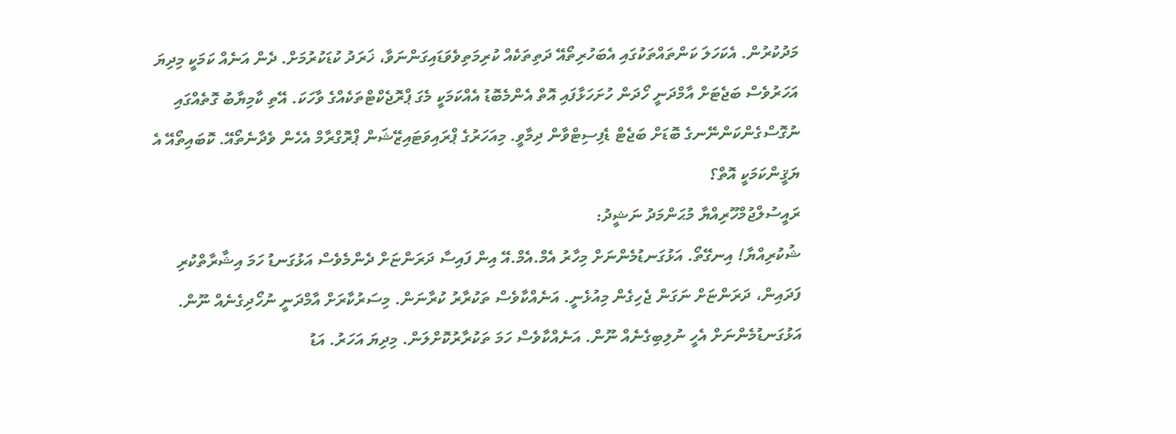މަދުކުރުން. އެކަހަލަ ކަންތައްތަކުގައި އެބަހުރިތޯއޭ ދަތިތަކެއް ކުރިމަތިވެވަޑައިގަންނަވާ، ޚަރަދު ކުޑަކުރުމަށް. ދެން އަނެއް ކަމަކީ މިދިޔަ އަހަރުވެސް ބަޖެޓަށް އާމްދަނީ ހޯދަން ހުށަހަޅާފައި އޮތް އެންމެބޮޑު އެއްކަމަކީ މެގަ ޕްރޮޖެކްޓްތަކެއްގެ ވާހަކަ. އޭތި ކާމިޔާބު ގޮތެއްގައި ނުގޮސްގެންކަންނޭނގެ ބޮޑަށް ބަޖެޓް ޑެފިސިޓްވާން ދިމާވީ. މިއަހަރުގެ ޕްރައިވަޓައިޒޭޝަން ޕްރޮގްރާމް އެހެން ވެދާނެތޯއޭ. ކޮބައިތޯއޭ އެ ޔަޤީންކަމަކީ އޮތް؟
ރައީސުލްޖުމްހޫރިއްޔާ މުޙަންމަދު ނަޝީދު:
ޝުކުރިއްޔާ! އިނގޭތޯ. އަޅުގަނޑުމެންނަށް މިހާރު އެމް.އެމް.އޭ އިން ފައިސާ ދަރަންޏަށް ދެންމެވެސް އަޅުގަނޑު ހަމަ އިޝާރާތްކުރި ފަދައިން، ދަރަންޏަށް ނަގަން ޖެހިގެން މިއުޅެނީ. އަނެއްކާވެސް ތަކުރާރު ކުރާނަން. މިސަރުކާރަށް އާމްދަނީ ނުހޯދިގެނެއް ނޫން. އަޅުގަނޑުމެންނަށް އެހީ ނުލިބިގެނެއް ނޫން. އަނެއްކާވެސް ހަމަ ތަކުރާރުކޮށްލަން. މިދިޔަ އަހަރު. އަޑު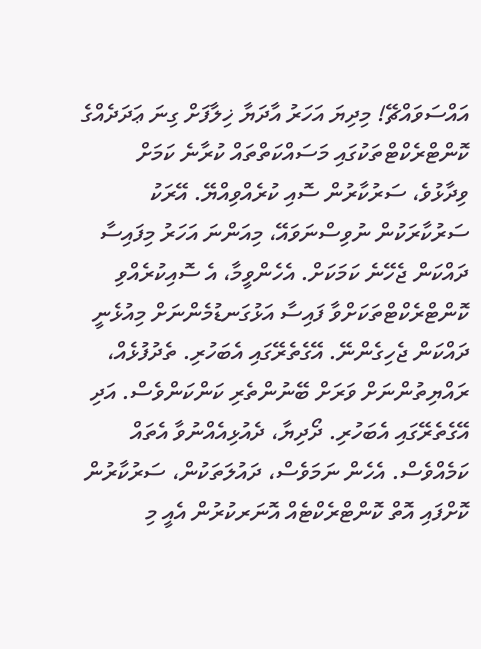އައްސަވައްޗޭ! މިދިޔަ އަހަރު އާދަޔާ ޚިލާފަށް ގިނަ ޢަދަދެއްގެ ކޮންޓްރެކްޓްތަކުގައި މަސައްކަތްތައް ކުރާނެ ކަމަށް ވިދާޅުވެ، ސަރުކާރުން ސޮއި ކުރެއްވިއްޔޭ. އޭރަކު ސަރުކާރަކުން ނުވިސްނަވައޭ، މިއަންނަ އަހަރު މިފައިސާ ދައްކަން ޖެހޭނެ ކަމަކަށް. އެހެންވީމާ، އެ ސޮއިކުރެއްވި ކޮންޓްރެކްޓްތަކަށްވާ ފައިސާ އަޅުގަނޑުމެންނަށް މިއުޅެނީ ދައްކަން ޖެހިގެންނޭ. އޭގެތެރޭގައި އެބަހުރި. ތެދުފުޅެއް، ރައްޔިތުންނަށް ވަރަށް ބޭނުންތެރި ކަންކަންވެސް. އަދި އޭގެތެރޭގައި އެބަހުރި. ދޯދިޔާ، ދެއުޅިއެއްނުވާ އެތައް ކަމެއްވެސް. އެހެން ނަމަވެސް، ދައުލަތަކުން، ސަރުކާރުން ކޮށްފައި އޮތް ކޮންޓްރެކްޓެއް އޮނަރކުރުން އެއީ މި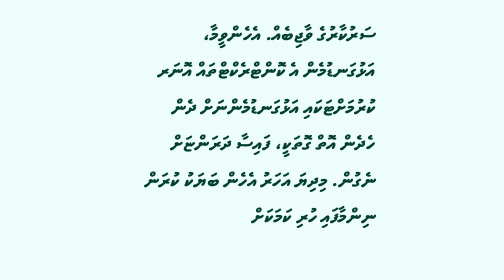ސަރުކާރުގެ ވާޖިބެއް. އެހެންވީމާ، އަޅުގަނޑުމެން އެ ކޮންޓްރެކްޓްތައް އޮނަރ ކުރުމަށްޓަކައި އަޅުގަނޑުމެންނަށް ދެން ހެދެން އޮތް ގޮތަކީ، ފައިސާ ދަރަންޏަށް ނެގުން. މިދިޔަ އަހަރު އެހެން ބަޔަކު ކުރަން ނިންމާފައި ހުރި ކަމަކަށް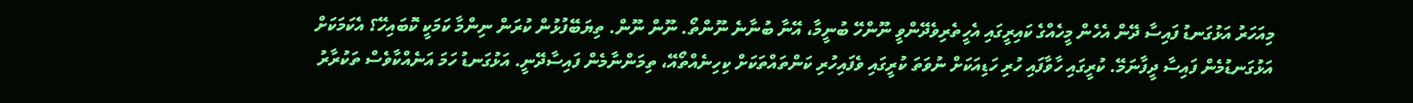މިއަހަރު އަޅުގަނޑު ފައިސާ ދޭން އެހެން މީހެއްގެ ކައިރީގައި އެހީތެރިވެދޭންވީ ނޫންހޭ ބުނީމާ، އޭނާ ބުނާނެ ނޫންތޯ. ނޫން ނޫން. ތިޔަބޭފުޅުން ކުރަން ނިންމާ ކަމަކީ ކޮބައިހޭ؟ އެކަމަކަށް އަޅުގަނޑުމެން ފައިސާ ދީފާނަމޭ. ކުރީގައި ހާވާފައި ހުރި ހަޑިއަކަށް ނުވަތަ ކުރީގައި ވެފައިހުރި ކަންތައްތަކަށް ކިހިނެއްތޯއޭ، ތިމަންނާމެން ފައިސާދޭނީ. އަޅުގަނޑު ހަމަ އަނެއްކާވެސް ތަކުރާރު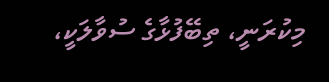މިކުރަނީ، ތިބޭފުޅާގެ ސުވާލަކީ،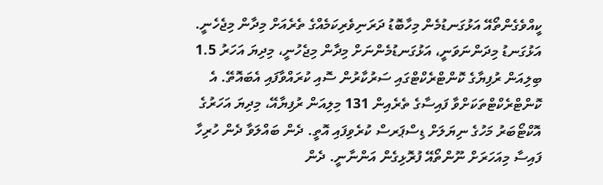ކީއްވެގެންތޯއޭ އަޅުގަނޑުމެން މިހާބޮޑު ދަރަނިވެރިކަމެއްގެ ތެރެއަށް މިދާން މިޖެހެނީ. އަޅުގަނޑު މިދަންނަވަނީ، އަޅުގަނޑުމެންނަށް މިދާން މިޖެހުނީ، މިދިޔަ އަހަރު 1.5 ބިލިއަން ރުފިޔާގެ ކޮންޓްރެކްޓްގައި ސަރުކާރުން ސޮއި ކުރައްވާފައި އެބައޮތޭ. އެ ކޮންޓްރެކްޓްތަކަށްވާ ފައިސާގެ ތެރެއިން 131 މިލިއަން ރުފިޔާއޭ، މިދިޔަ އަހަރުގެ އޮކްޓޯބަރު މަހުގެ ނިޔަލަށް ޑިސްޕަރސް ކުރެވިފައި އޮތީ. ދެން ބައްލަވާ ދެން ހުރިހާ ފައިސާ މިއަހަރަށް ނޫންތޯއޭ ފުރޮޅިގެން އަންނާނީ. ދެން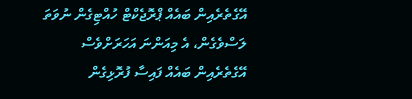އޭގެތެރެއިން ބައެއް ޕްރޮޖެކްޓް ހުއްޓިގެން ނުވަތަ ލަސްވެގެން، އެ މިއަންނަ އަހަރަށްވެސް އޭގެތެރެއިން ބައެއް ފައިސާ ފުރޮޅިގެން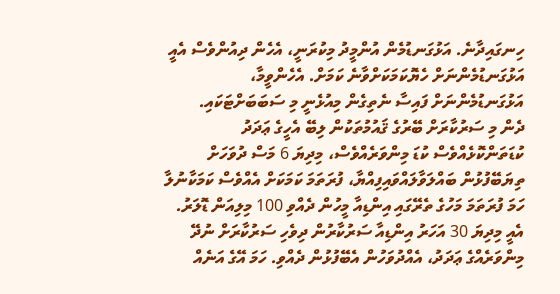ހިނގައިދާނެ. އަޅުގަނޑުމެން އުންމީދު މިކުރަނީ، އެހެން ދިއުންވެސް އެއީ އަޅުގަނޑުމެންނަށް ހެޔޮކަމަކަށްވާނެ ކަމަށް. އެހެންވީމާ، އަޅުގަނޑުމެންނަށް ފައިސާ ނެތިގެން މިއުޅެނީ މި ސަބަބަށްޓަކައި.
ދެން މި ސަރުކާރަށް ބޭރުގެ ޤައުމުތަކުން ލިބޭ އެހީގެ ޢަދަދު ކުޑަތަންކޮޅެއްވެސް ކުޑަ މިންވަރެއްވެސް، މިދިޔަ 6 މަސް ދުވަހަށް ތިޔަބޭފުޅުން ބައްލަވާލައްވައިފިއްޔާ، ފުރަތަމަ ކަމަކަށް އެއްވެސް ކަމަކާނުލާ ހަމަ ފުރަތަމަ މަހުގެ ތެރޭގައި އިންޑިއާ މީހުން ދެއްވި 100 މިލިއަން ޑޮލަރު. އެއީ މިދިޔަ 30 އަހަރު އިންޑިއާ ސަރުކާރުން ދިވެހި ސަރުކާރަށް ނުދޭ މިންވަރެއްގެ ޢަދަދު، އެއްދުވަހުން އެބޭފުޅުން ދެއްވި. ހަމަ އޭގެ އަނެއް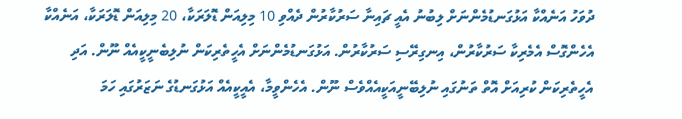ދުވަހު އަނެއްކާ އަޅުގަނޑުމެންނަށް ލިބުނު އެއީ ޗައިނާ ސަރުކާރުން ދެއްވި 10 މިލިއަން ޑޮލަރަކާ، 20 މިލިއަން ޑޮލަރަކާ، އަނެއްކާ އެހެންގޮސް އެމެރިކާ ސަރުކާރުން، އިނގިރޭސި ސަރުކާރުން. އަޅުގަނޑުމެންނަށް އެހީތެރިކަން ނުލިބެނީކީއެއް ނޫން. އަދި އެހީތެރިކަން ކުރިއަށް އޮތް ތަނުގައި ނުލިބޭނީއަކީއެއްވެސް ނޫން. އެހެންވީމާ، އެއީކީއެއް އަޅުގަނޑުގެ ނަޒަރުގައި ހަމަ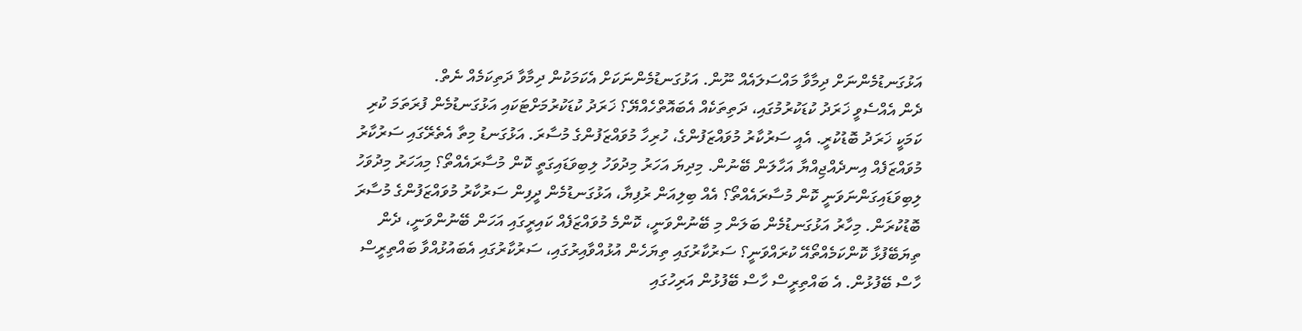އަޅުގަނޑުމެންނަށް ދިމާވާ މައްސަލައެއް ނޫން. އަޅުގަނޑުމެންނަކަށް އެކަމަކުން ދިމާވާ ދަތިކަމެއް ނެތް.
ދެން އެއްސެވީ ޚަރަދު ކުޑަކުރުމުގައި، ދަތިތަކެއް އެބައޮތްހެއްޔޭ؟ ޚަރަދު ކުޑަކުރުމަށްޓަކައި އަޅުގަނޑުމެން ފުރަތަމަ ކުރި ކަމަކީ ޚަރަދު ބޮޑުކުރީ. އެއީ ސަރުކާރު މުވައްޒަފުންގެ، ހުރިހާ މުވައްޒަފުންގެ މުސާރަ. އަޅުގަނޑު މިތާ އެތެރޭގައި ސަރުކާރު މުވައްޒަފެއް އިނދެއްޖިއްޔާ އަހާލަން ބޭނުން. މިދިޔަ އަހަރު މިދުވަހު ލިބިވަޑައިގަތީ ކޮން މުސާރައެއްތޯ؟ މިއަހަރު މިދުވަހު ލިބިވަޑައިގަންނަވަނީ ކޮން މުސާރައެއްތޯ؟ އެއް ބިލިއަން ރުފިޔާ، އަޅުގަނޑުމެން ދީފިން ސަރުކާރު މުވައްޒަފުންގެ މުސާރަ ބޮޑުކުރަން. މިހާރު އަޅުގަނޑުމެން ބަލަން މި ބޭނުންވަނީ، ކޮންމެ މުވައްޒަފެއް ކައިރީގައި އަހަން ބޭނުންވަނީ، ދެން ތިޔަބޭފުޅާ ކޮންކަމެއްތޯއޭ ކުރައްވަނީ؟ ސަރުކާރުގައި ތިޔަހެން އުޅުއްވާއިރުގައި، ސަރުކާރުގައި އެބައުޅުއްވާ ބައްތިރީސް ހާސް ބޭފުޅުން. އެ ބައްތިރީސް ހާސް ބޭފުޅުން އަރިހުގައި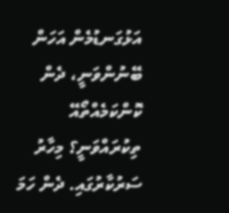އަޅުގަނޑުމެން އަހަން ބޭނުންވަނީ، ދެން ކޮންކަމެއްތޯއޭ ތިކުރައްވަނީ؟ މިހާރު ސަރުކާރުގައި. ދެން ހަމަ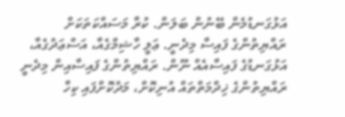އަޅުގަނޑުމެން ބޭނުން ބަލަން. ކުރާ މަސައްކަތަކަށް ރައްޔިތުންގެ ފައިސާ މިދެނީ. ޢަލީ ހާޝިމްގެއާ، އަސްޢަދުގެއާ، އަޅުގަނޑުގެ ފައިސާއެއް ނޫން. ރައްޔިތުންގެ ފައިސާއިން މިދެނީ ރައްޔިތުންގެ ޚިދްމަތްތައް އުނިކޮށް، މަދުކޮށްފައި ކިހާ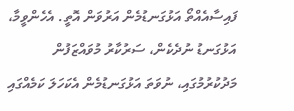ފައިސާއެއްތޯ އަޅުގަނޑުމެން އަރުވަން އޮތީ. އެހެންވީމާ، އަޅުގަނޑު ނުދެކެން، ސަރުކާރު މުވައްޒަފުން މަދުކުރުމުގައި، ނުވަތަ އަޅުގަނޑުމެން އެކަހަލަ ކަމެއްގައި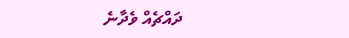ދައްޗެއް ވެދާނެ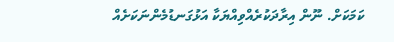ކަމަކަށް. ނޫން އިރާދަކުރެއްވިއްޔަކާ އަޅުގަނޑުމެންނަކަށެއް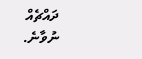ދައްޗެއް ނުވާނެ.